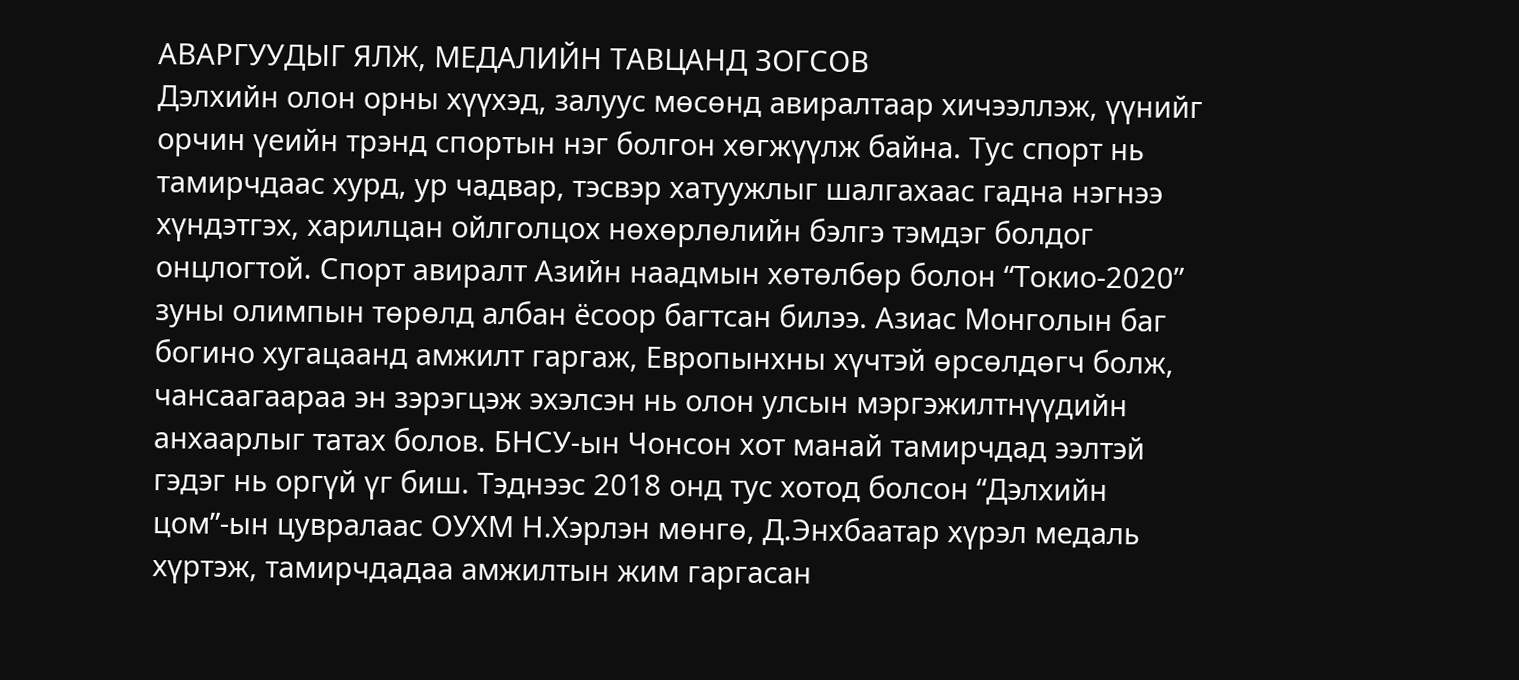АВАРГУУДЫГ ЯЛЖ, МЕДАЛИЙН ТАВЦАНД ЗОГСОВ
Дэлхийн олон орны хүүхэд, залуус мөсөнд авиралтаар хичээллэж, үүнийг орчин үеийн трэнд спортын нэг болгон хөгжүүлж байна. Тус спорт нь тамирчдаас хурд, ур чадвар, тэсвэр хатуужлыг шалгахаас гадна нэгнээ хүндэтгэх, харилцан ойлголцох нөхөрлөлийн бэлгэ тэмдэг болдог онцлогтой. Спорт авиралт Азийн наадмын хөтөлбөр болон “Токио-2020” зуны олимпын төрөлд албан ёсоор багтсан билээ. Азиас Монголын баг богино хугацаанд амжилт гаргаж, Европынхны хүчтэй өрсөлдөгч болж, чансаагаараа эн зэрэгцэж эхэлсэн нь олон улсын мэргэжилтнүүдийн анхаарлыг татах болов. БНСУ-ын Чонсон хот манай тамирчдад ээлтэй гэдэг нь оргүй үг биш. Тэднээс 2018 онд тус хотод болсон “Дэлхийн цом”-ын цувралаас ОУХМ Н.Хэрлэн мөнгө, Д.Энхбаатар хүрэл медаль хүртэж, тамирчдадаа амжилтын жим гаргасан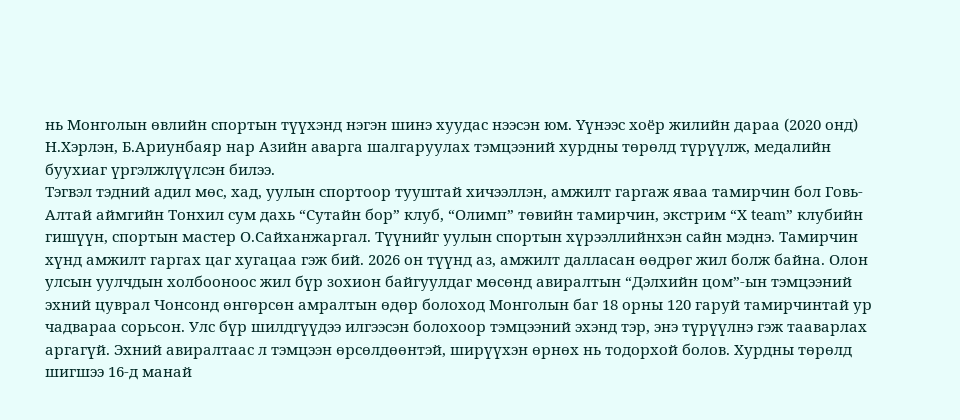нь Монголын өвлийн спортын түүхэнд нэгэн шинэ хуудас нээсэн юм. Үүнээс хоёр жилийн дараа (2020 онд) Н.Хэрлэн, Б.Ариунбаяр нар Азийн аварга шалгаруулах тэмцээний хурдны төрөлд түрүүлж, медалийн буухиаг үргэлжлүүлсэн билээ.
Тэгвэл тэдний адил мөс, хад, уулын спортоор тууштай хичээллэн, амжилт гаргаж яваа тамирчин бол Говь-Алтай аймгийн Тонхил сум дахь “Сутайн бор” клуб, “Олимп” төвийн тамирчин, экстрим “Х tеam” клубийн гишүүн, спортын мастер О.Сайханжаргал. Түүнийг уулын спортын хүрээллийнхэн сайн мэднэ. Тамирчин хүнд амжилт гаргах цаг хугацаа гэж бий. 2026 он түүнд аз, амжилт далласан өөдрөг жил болж байна. Олон улсын уулчдын холбооноос жил бүр зохион байгуулдаг мөсөнд авиралтын “Дэлхийн цом”-ын тэмцээний эхний цуврал Чонсонд өнгөрсөн амралтын өдөр болоход Монголын баг 18 орны 120 гаруй тамирчинтай ур чадвараа сорьсон. Улс бүр шилдгүүдээ илгээсэн болохоор тэмцээний эхэнд тэр, энэ түрүүлнэ гэж тааварлах аргагүй. Эхний авиралтаас л тэмцээн өрсөлдөөнтэй, ширүүхэн өрнөх нь тодорхой болов. Хурдны төрөлд шигшээ 16-д манай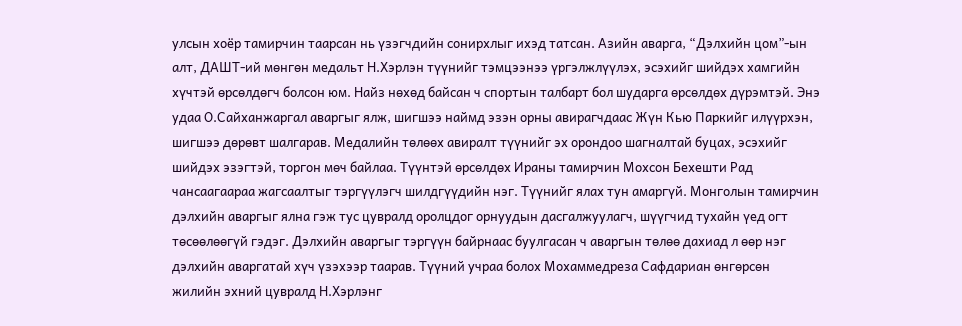улсын хоёр тамирчин таарсан нь үзэгчдийн сонирхлыг ихэд татсан. Азийн аварга, “Дэлхийн цом”-ын алт, ДАШТ-ий мөнгөн медальт Н.Хэрлэн түүнийг тэмцээнээ үргэлжлүүлэх, эсэхийг шийдэх хамгийн хүчтэй өрсөлдөгч болсон юм. Найз нөхөд байсан ч спортын талбарт бол шударга өрсөлдөх дүрэмтэй. Энэ удаа О.Сайханжаргал аваргыг ялж, шигшээ наймд эзэн орны авирагчдаас Жүн Кью Паркийг илүүрхэн, шигшээ дөрөвт шалгарав. Медалийн төлөөх авиралт түүнийг эх орондоо шагналтай буцах, эсэхийг шийдэх эзэгтэй, торгон мөч байлаа. Түүнтэй өрсөлдөх Ираны тамирчин Мохсон Бехешти Рад чансаагаараа жагсаалтыг тэргүүлэгч шилдгүүдийн нэг. Түүнийг ялах тун амаргүй. Монголын тамирчин дэлхийн аваргыг ялна гэж тус цувралд оролцдог орнуудын дасгалжуулагч, шүүгчид тухайн үед огт төсөөлөөгүй гэдэг. Дэлхийн аваргыг тэргүүн байрнаас буулгасан ч аваргын төлөө дахиад л өөр нэг дэлхийн аваргатай хүч үзэхээр таарав. Түүний учраа болох Мохаммедреза Сафдариан өнгөрсөн жилийн эхний цувралд Н.Хэрлэнг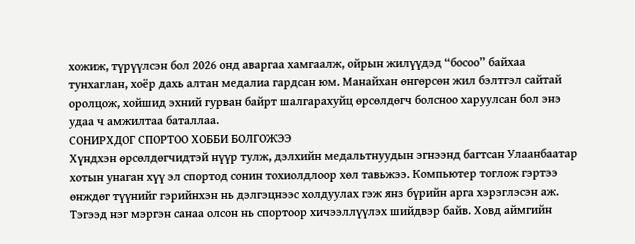хожиж, түрүүлсэн бол 2026 онд аваргаа хамгаалж, ойрын жилүүдэд “босоо” байхаа тунхаглан, хоёр дахь алтан медалиа гардсан юм. Манайхан өнгөрсөн жил бэлтгэл сайтай оролцож, хойшид эхний гурван байрт шалгарахуйц өрсөлдөгч болсноо харуулсан бол энэ удаа ч амжилтаа баталлаа.
СОНИРХДОГ СПОРТОО ХОББИ БОЛГОЖЭЭ
Хүндхэн өрсөлдөгчидтэй нүүр тулж, дэлхийн медальтнуудын эгнээнд багтсан Улаанбаатар хотын унаган хүү эл спортод сонин тохиолдлоор хөл тавьжээ. Компьютер тоглож гэртээ өнждөг түүнийг гэрийнхэн нь дэлгэцнээс холдуулах гэж янз бүрийн арга хэрэглэсэн аж. Тэгээд нэг мэргэн санаа олсон нь спортоор хичээллүүлэх шийдвэр байв. Ховд аймгийн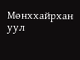Мөнххайрхан уул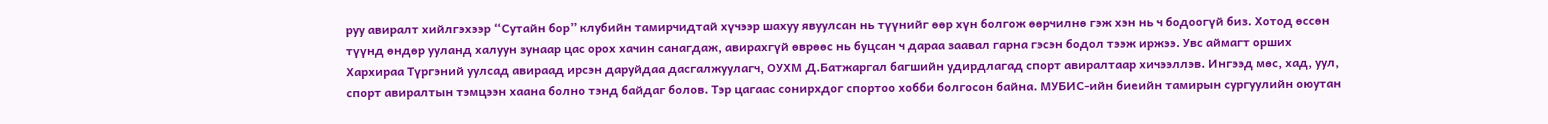руу авиралт хийлгэхээр “Сутайн бор” клубийн тамирчидтай хүчээр шахуу явуулсан нь түүнийг өөр хүн болгож өөрчилнө гэж хэн нь ч бодоогүй биз. Хотод өссөн түүнд өндөр ууланд халуун зунаар цас орох хачин санагдаж, авирахгүй өврөөс нь буцсан ч дараа заавал гарна гэсэн бодол тээж иржээ. Увс аймагт орших Хархираа Түргэний уулсад авираад ирсэн даруйдаа дасгалжуулагч, ОУХМ Д.Батжаргал багшийн удирдлагад спорт авиралтаар хичээллэв. Ингээд мөс, хад, уул, спорт авиралтын тэмцээн хаана болно тэнд байдаг болов. Тэр цагаас сонирхдог спортоо хобби болгосон байна. МУБИС-ийн биеийн тамирын сургуулийн оюутан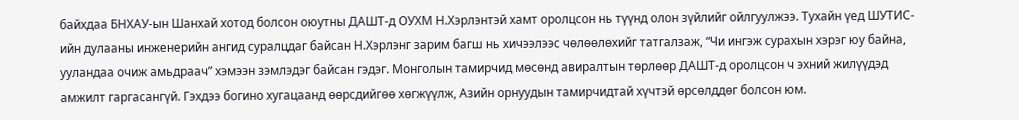байхдаа БНХАУ-ын Шанхай хотод болсон оюутны ДАШТ-д ОУХМ Н.Хэрлэнтэй хамт оролцсон нь түүнд олон зүйлийг ойлгуулжээ. Тухайн үед ШУТИС-ийн дулааны инженерийн ангид суралцдаг байсан Н.Хэрлэнг зарим багш нь хичээлээс чөлөөлөхийг татгалзаж, “Чи ингэж сурахын хэрэг юу байна, ууландаа очиж амьдраач” хэмээн зэмлэдэг байсан гэдэг. Монголын тамирчид мөсөнд авиралтын төрлөөр ДАШТ-д оролцсон ч эхний жилүүдэд амжилт гаргасангүй. Гэхдээ богино хугацаанд өөрсдийгөө хөгжүүлж, Азийн орнуудын тамирчидтай хүчтэй өрсөлддөг болсон юм.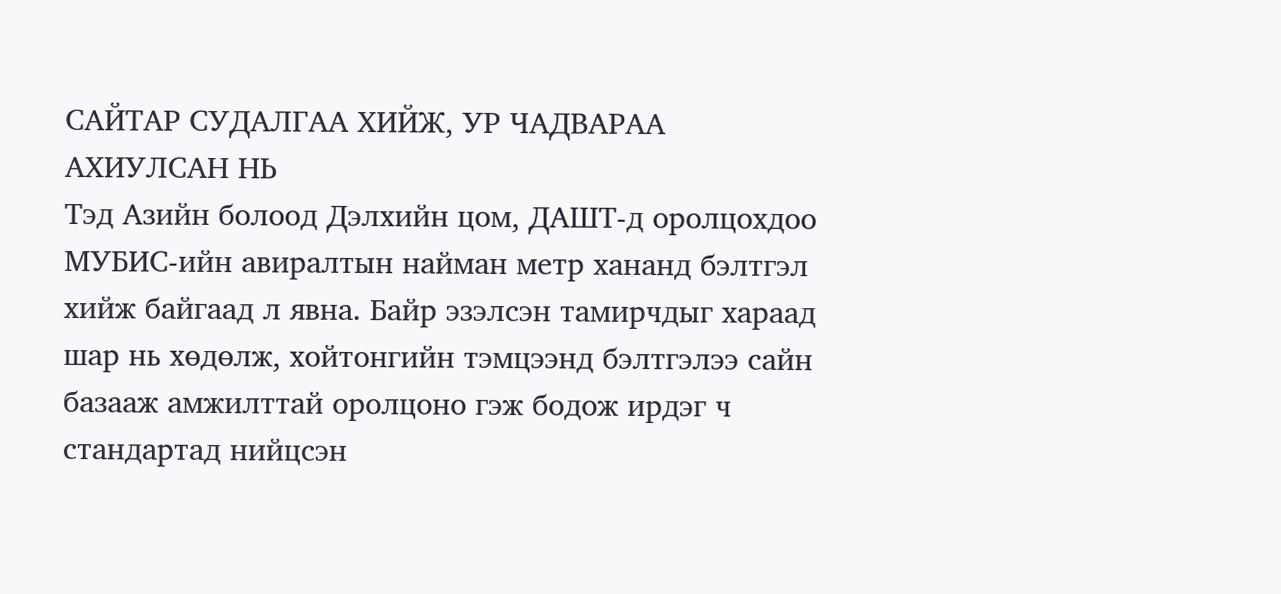САЙТАР СУДАЛГАА ХИЙЖ, УР ЧАДВАРАА АХИУЛСАН НЬ
Тэд Азийн болоод Дэлхийн цом, ДАШТ-д оролцохдоо МУБИС-ийн авиралтын найман метр хананд бэлтгэл хийж байгаад л явна. Байр эзэлсэн тамирчдыг хараад шар нь хөдөлж, хойтонгийн тэмцээнд бэлтгэлээ сайн базааж амжилттай оролцоно гэж бодож ирдэг ч стандартад нийцсэн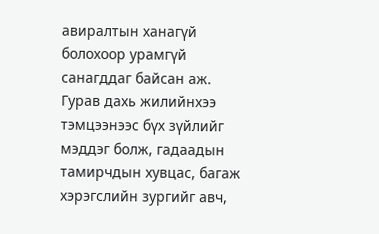авиралтын ханагүй болохоор урамгүй санагддаг байсан аж. Гурав дахь жилийнхээ тэмцээнээс бүх зүйлийг мэддэг болж, гадаадын тамирчдын хувцас, багаж хэрэгслийн зургийг авч,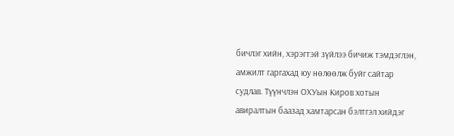бичлэг хийн, хэрэгтэй зүйлээ бичиж тэмдэглэн, амжилт гаргахад юу нөлөөлж буйг сайтар судлав. Түүнчлэн ОХУын Киров хотын авиралтын баазад хамтарсан бэлтгэл хийдэг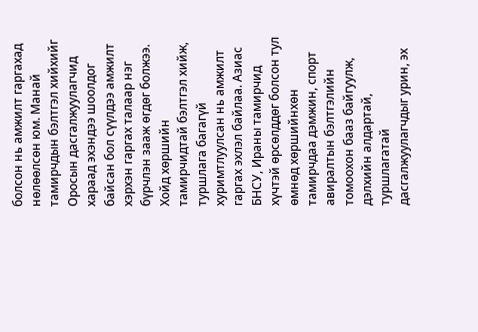болсон нь амжилт гаргахад нөлөөлсөн юм. Манай тамирчдын бэлтгэл хийхийг Оросын дасгалжуулагчид хараад эхэндээ шоолдог байсан бол сүүлдээ амжилт хэрхэн гаргах талаар нэг бүрчлэн зааж өгдөг болжээ. Хойд хөршийн тамирчидтай бэлтгэл хийж, туршлага багагүй хуримтлуулсан нь амжилт гаргах эхлэл байлаа. Азиас БНСУ, Ираны тамирчид хүчтэй өрсөлддөг болсон тул өмнөд хөршийнхөн тамирчдаа дэмжин, спорт авиралтын бэлтгэлийн томоохон бааз байгуулж, дэлхийн алдартай, туршлагатай дасгалжуулагчдыг урин, эх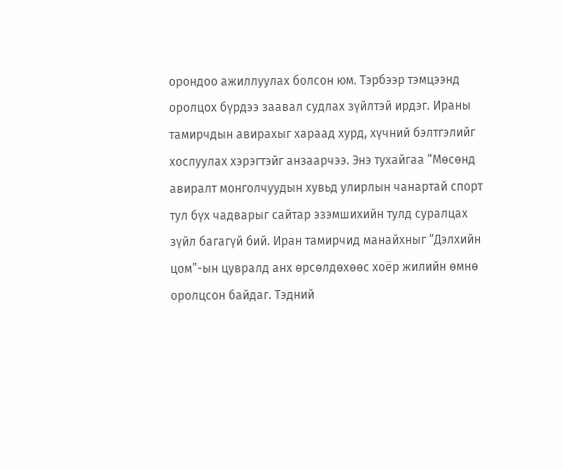орондоо ажиллуулах болсон юм. Тэрбээр тэмцээнд оролцох бүрдээ заавал судлах зүйлтэй ирдэг. Ираны тамирчдын авирахыг хараад хурд, хүчний бэлтгэлийг хослуулах хэрэгтэйг анзаарчээ. Энэ тухайгаа “Мөсөнд авиралт монголчуудын хувьд улирлын чанартай спорт тул бүх чадварыг сайтар эзэмшихийн тулд суралцах зүйл багагүй бий. Иран тамирчид манайхныг “Дэлхийн цом”-ын цувралд анх өрсөлдөхөөс хоёр жилийн өмнө оролцсон байдаг. Тэдний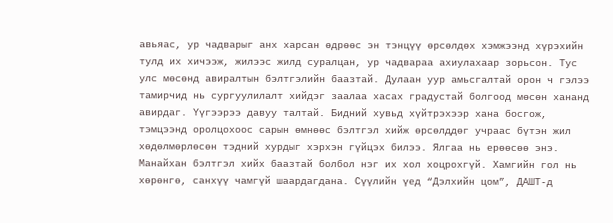авьяас, ур чадварыг анх харсан өдрөөс эн тэнцүү өрсөлдөх хэмжээнд хүрэхийн тулд их хичээж, жилээс жилд суралцан, ур чадвараа ахиулахаар зорьсон. Тус улс мөсөнд авиралтын бэлтгэлийн баазтай. Дулаан уур амьсгалтай орон ч гэлээ тамирчид нь сургуулилалт хийдэг заалаа хасах градустай болгоод мөсөн хананд авирдаг. Үүгээрээ давуу талтай. Бидний хувьд хүйтрэхээр хана босгож, тэмцээнд оролцохоос сарын өмнөөс бэлтгэл хийж өрсөлддөг учраас бүтэн жил хөдөлмөрлөсөн тэдний хурдыг хэрхэн гүйцэх билээ. Ялгаа нь ерөөсөө энэ. Манайхан бэлтгэл хийх баазтай болбол нэг их хол хоцрохгүй. Хамгийн гол нь хөрөнгө, санхүү чамгүй шаардагдана. Сүүлийн үед “Дэлхийн цом”, ДАШТ-д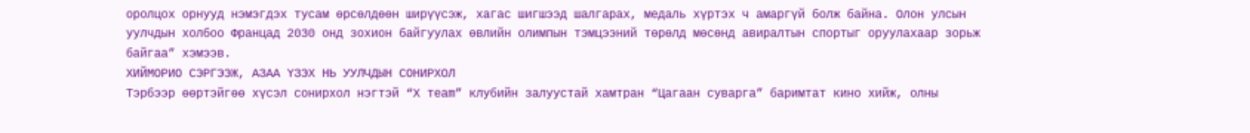оролцох орнууд нэмэгдэх тусам өрсөлдөөн ширүүсэж, хагас шигшээд шалгарах, медаль хүртэх ч амаргүй болж байна. Олон улсын уулчдын холбоо Францад 2030 онд зохион байгуулах өвлийн олимпын тэмцээний төрөлд мөсөнд авиралтын спортыг оруулахаар зорьж байгаа” хэмээв.
ХИЙМОРИО СЭРГЭЭЖ, АЗАА ҮЗЭХ НЬ УУЛЧДЫН СОНИРХОЛ
Тэрбээр өөртэйгөө хүсэл сонирхол нэгтэй “Х теam” клубийн залуустай хамтран “Цагаан суварга” баримтат кино хийж, олны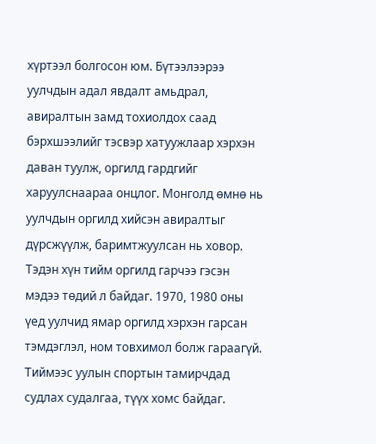хүртээл болгосон юм. Бүтээлээрээ уулчдын адал явдалт амьдрал, авиралтын замд тохиолдох саад бэрхшээлийг тэсвэр хатуужлаар хэрхэн даван туулж, оргилд гардгийг харуулснаараа онцлог. Монголд өмнө нь уулчдын оргилд хийсэн авиралтыг дүрсжүүлж, баримтжуулсан нь ховор. Тэдэн хүн тийм оргилд гарчээ гэсэн мэдээ төдий л байдаг. 1970, 1980 оны үед уулчид ямар оргилд хэрхэн гарсан тэмдэглэл, ном товхимол болж гараагүй. Тиймээс уулын спортын тамирчдад судлах судалгаа, түүх хомс байдаг.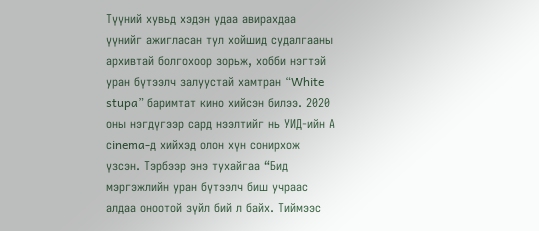Түүний хувьд хэдэн удаа авирахдаа үүнийг ажигласан тул хойшид судалгааны архивтай болгохоор зорьж, хобби нэгтэй уран бүтээлч залуустай хамтран “White stupa” баримтат кино хийсэн билээ. 2020 оны нэгдүгээр сард нээлтийг нь УИД-ийн А сinema-д хийхэд олон хүн сонирхож үзсэн. Тэрбээр энэ тухайгаа “Бид мэргэжлийн уран бүтээлч биш учраас алдаа оноотой зүйл бий л байх. Тиймээс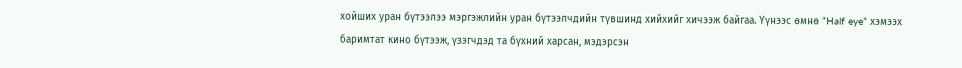хойших уран бүтээлээ мэргэжлийн уран бүтээлчдийн түвшинд хийхийг хичээж байгаа. Үүнээс өмнө “Half eye” хэмээх баримтат кино бүтээж, үзэгчдэд та бүхний харсан, мэдэрсэн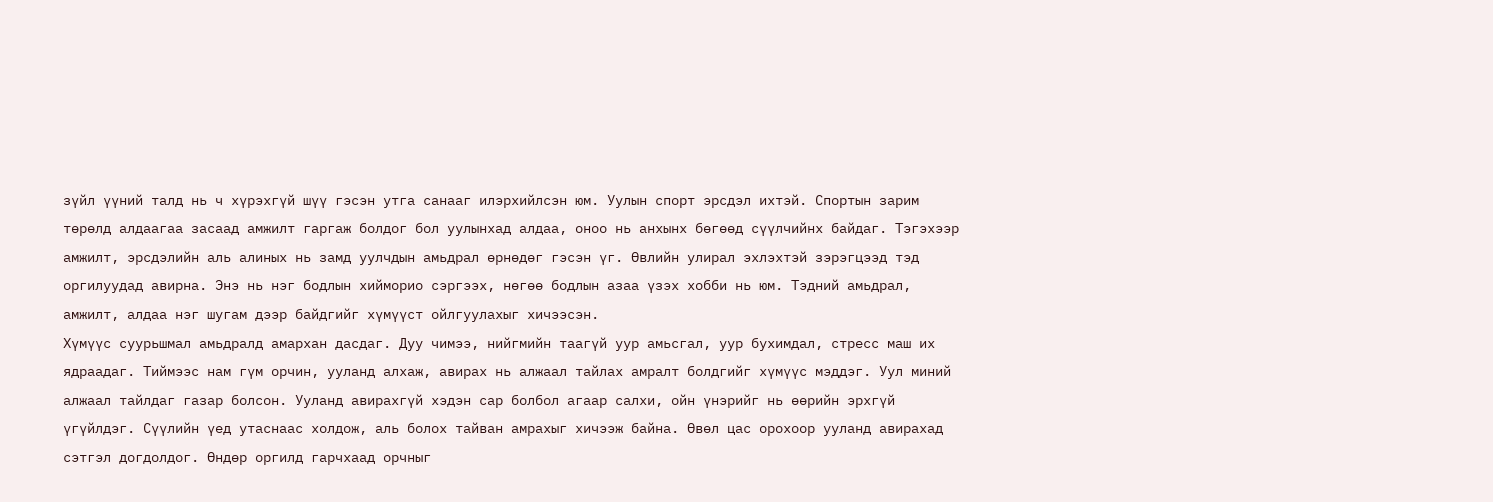зүйл үүний талд нь ч хүрэхгүй шүү гэсэн утга санааг илэрхийлсэн юм. Уулын спорт эрсдэл ихтэй. Спортын зарим төрөлд алдаагаа засаад амжилт гаргаж болдог бол уулынхад алдаа, оноо нь анхынх бөгөөд сүүлчийнх байдаг. Тэгэхээр амжилт, эрсдэлийн аль алиных нь замд уулчдын амьдрал өрнөдөг гэсэн үг. Өвлийн улирал эхлэхтэй зэрэгцээд тэд оргилуудад авирна. Энэ нь нэг бодлын хийморио сэргээх, нөгөө бодлын азаа үзэх хобби нь юм. Тэдний амьдрал, амжилт, алдаа нэг шугам дээр байдгийг хүмүүст ойлгуулахыг хичээсэн.
Хүмүүс суурьшмал амьдралд амархан дасдаг. Дуу чимээ, нийгмийн таагүй уур амьсгал, уур бухимдал, стресс маш их ядраадаг. Тиймээс нам гүм орчин, ууланд алхаж, авирах нь алжаал тайлах амралт болдгийг хүмүүс мэддэг. Уул миний алжаал тайлдаг газар болсон. Ууланд авирахгүй хэдэн сар болбол агаар салхи, ойн үнэрийг нь өөрийн эрхгүй үгүйлдэг. Сүүлийн үед утаснаас холдож, аль болох тайван амрахыг хичээж байна. Өвөл цас орохоор ууланд авирахад сэтгэл догдолдог. Өндөр оргилд гарчхаад орчныг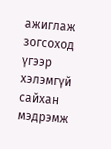ажиглаж зогсоход үгээр хэлэмгүй сайхан мэдрэмж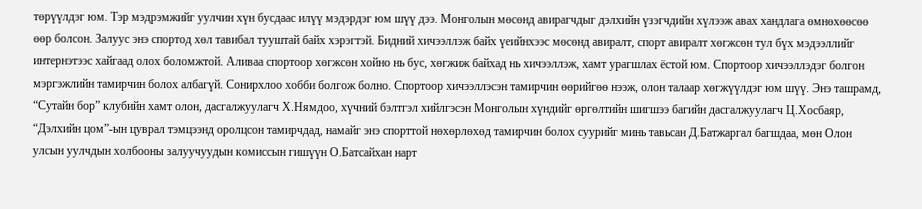төрүүлдэг юм. Тэр мэдрэмжийг уулчин хүн бусдаас илүү мэдэрдэг юм шүү дээ. Монголын мөсөнд авирагчдыг дэлхийн үзэгчдийн хүлээж авах хандлага өмнөхөөсөө өөр болсон. Залуус энэ спортод хөл тавибал тууштай байх хэрэгтэй. Бидний хичээллэж байх үеийнхээс мөсөнд авиралт, спорт авиралт хөгжсөн тул бүх мэдээллийг интернэтээс хайгаад олох боломжтой. Аливаа спортоор хөгжсөн хойно нь бус, хөгжиж байхад нь хичээллэж, хамт урагшлах ёстой юм. Спортоор хичээллэдэг болгон мэргэжлийн тамирчин болох албагүй. Сонирхлоо хобби болгож болно. Спортоор хичээллэсэн тамирчин өөрийгөө нээж, олон талаар хөгжүүлдэг юм шүү. Энэ ташрамд, “Сутайн бор” клубийн хамт олон, дасгалжуулагч Х.Нямдоо, хүчний бэлтгэл хийлгэсэн Монголын хүндийг өргөлтийн шигшээ багийн дасгалжуулагч Ц.Хосбаяр, “Дэлхийн цом”-ын цуврал тэмцээнд оролцсон тамирчдад, намайг энэ спорттой нөхөрлөхөд тамирчин болох суурийг минь тавьсан Д.Батжаргал багшдаа, мөн Олон улсын уулчдын холбооны залуучуудын комиссын гишүүн О.Батсайхан нарт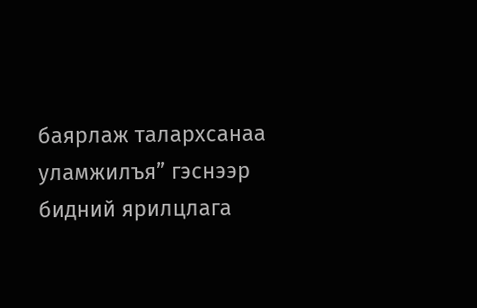баярлаж талархсанаа уламжилъя” гэснээр бидний ярилцлага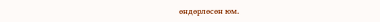өндөрлөсөн юм.